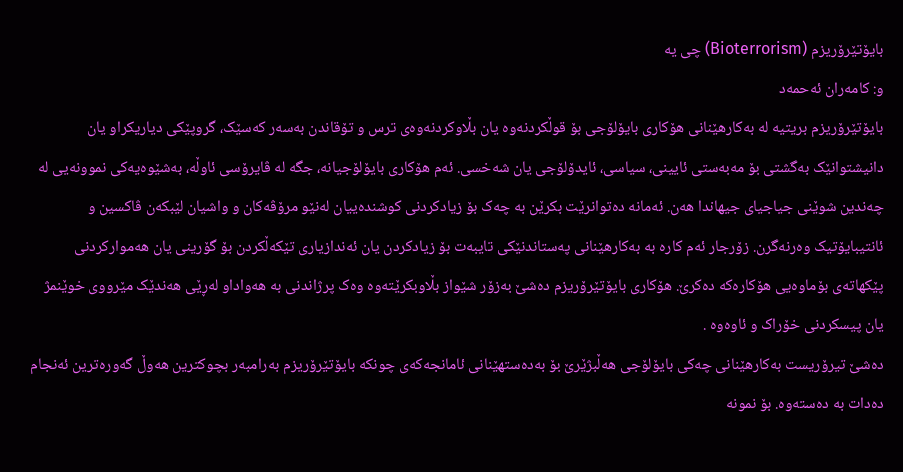بایۆتێرۆریزم (Bioterrorism) چی یە
و: کامەران ئەحمەد
بایۆتێرۆریزم بریتیە لە بەکارهێنانی هۆکاری بایۆلۆجی بۆ قوڵکردنەوە یان بڵاوکردنەوەی ترس و تۆقاندن بەسەر کەسێک، گروپێکی دیاریکراو یان دانیشتوانێک بەگشتی بۆ مەبەستی ئایینی، سیاسی، ئایدۆلۆجی یان شەخسی. ئەم هۆکاری بایۆلۆجیانە، جگە لە ڤایرۆسی ئاوڵە، بەشێوەیەکی نموونەیی لە چەندین شوێنی جیاجیای جیهاندا هەن. ئەمانە دەتوانرێت بکرێن بە چەک بۆ زیادکردنی کوشندەییان لەنێو مرۆڤەکان و واشیان لێبکەن ڤاکسین و ئانتیبایۆتیک وەرنەگرن. زۆرجار ئەم کارە بە بەکارهێنانی پەستاندنێکی تایبەت بۆ زیادکردن یان ئەندازیاری تێکەڵکردن بۆ گۆرینی یان هەموارکردنی پێکهاتەی بۆماوەیی هۆکارەکە دەکرێ. هۆکاری بایۆتێرۆریزم دەشێ بەزۆر شێواز بڵاوبکرێتەوە وەک پرژاندنی بە هەواداو لەڕێی هەندێک مێرووی خوێنمژ یان پیسکردنی خۆراک و ئاوەوە .
دەشێ تیرۆریست بەکارهێنانی چەکی بایۆلۆجی هەڵبژێرێ بۆ بەدەستهێنانی ئامانجەکەی چونکە بایۆتێرۆریزم بەرامبەر بچوکترین هەوڵ گەورەترین ئەنجام دەدات بە دەستەوە. بۆ نمونە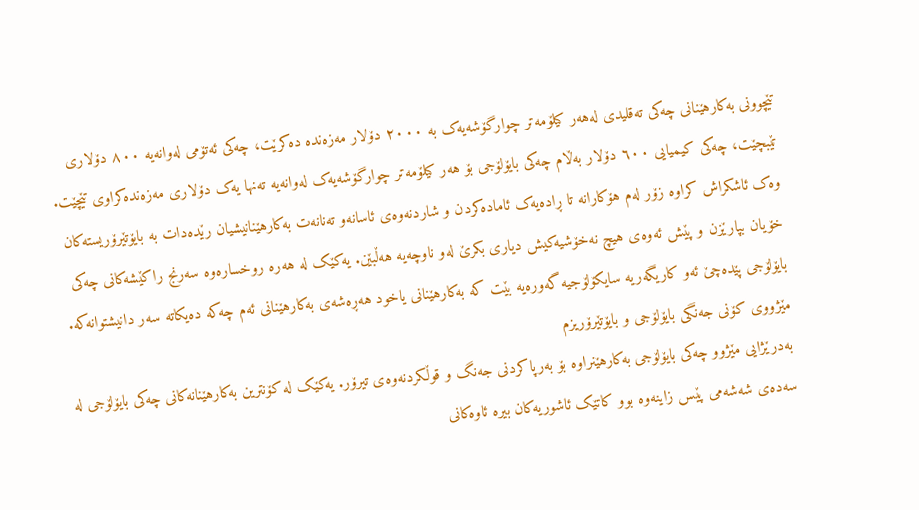تێچوونی بەکارهێنانی چەکی تەقلیدی لەهەر کیلۆمەتر چوارگۆشەیەک بە ٢٠٠٠ دۆلار مەزەندە دەکرێت، چەکی ئەتۆمی لەوانەیە ٨٠٠ دۆلاری تێبچێت، چەکی کیمیایی ٦٠٠ دۆلار بەڵام چەکی بایۆلۆجی بۆ هەر کیلۆمەتر چوارگۆشەیەک لەوانەیە تەنها یەک دۆلاری مەزەندەکراوی تێچێت. وەک ئاشکراش کراوە زۆر لەم هۆکارانە تا ڕادەیەک ئامادەکردن و شاردنەوەی ئاسانەو تەنانەت بەکارهێنانیشیان رێدەدات بە بایۆتێرۆریستەکان خۆیان بپارێزن و پێش ئەوەی هیچ نەخۆشیەکیش دیاری بکرێ لەو ناوچەیە هەڵبێن. یەکێک لە هەرە روخسارەوە سەرنج راکێشەکانی چەکی بایۆلۆجی پێدەچێ ئەو کاریگەریە سایکۆلۆجیە گەورەیە بێت کە بەکارهێنانی یاخود هەڕەشەی بەکارهێنانی ئەم چەکە دەیکاتە سەر دانیشتوانەکە.
مێژووی کۆنی جەنگی بایۆلۆجی و بایۆتێرۆریزم
بەدرێژایی مێژوو چەکی بایۆلۆجی بەکارهێنراوە بۆ بەرپاکردنی جەنگ و قوڵکردنەوەی تیرۆر. یەکێک لە کۆنترین بەکارهێنانەکانی چەکی بایۆلۆجی لە سەدەی شەشەمی پێس زاینەوە بوو کاتێک ئاشوریەکان بیرە ئاوەکانی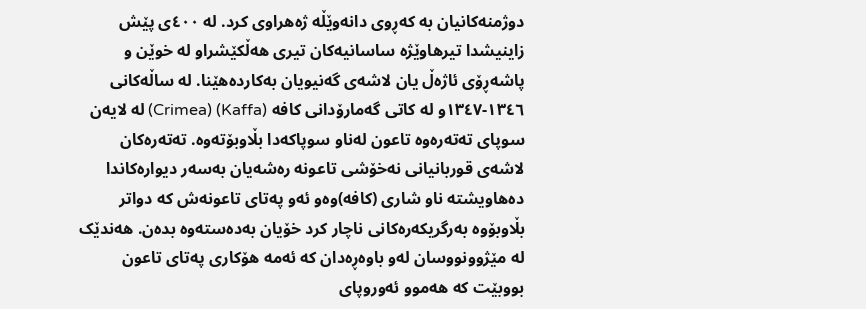دوژمنەکانیان بە کەڕوی دانەوێڵە ژەهراوی کرد. لە ٤٠٠ی پێش زاینیشدا تیرهاوێژە ساسانیەکان تیری هەڵکێشراو لە خوێن و پاشەڕۆی ئاژەڵ یان لاشەی گەنیویان بەکاردەهێنا. لە ساڵەکانی ١٣٤٦-١٣٤٧و لە کاتی گەمارۆدانی کافە (Kaffa) (Crimea) لە لایەن سوپای تەتەرەوە تاعون لەناو سوپاکەدا بڵاوبۆتەوە. تەتەرەکان لاشەی قوربانیانی نەخۆشی تاعونە رەشەیان بەسەر دیوارەکاندا دەهاویشتە ناو شاری (کافە)وەو ئەو پەتای تاعونەش کە دواتر بڵاوبۆوە بەرگریکەرەکانی ناچار کرد خۆیان بەدەستەوە بدەن. هەندێک لە مێژوونووسان لەو باوەڕەدان کە ئەمە هۆکاری پەتای تاعون بووبێت کە هەموو ئەوروپای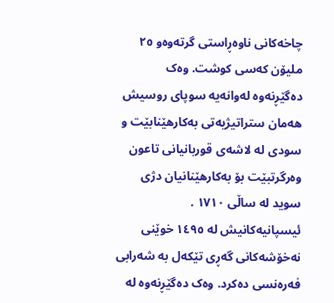چاخەکانی ناوەڕاستی گرتەوەو ٢٥ ملیۆن کەسی کوشت. وەک دەگێڕنەوە لەوانەیە سوپای روسیش هەمان ستراتیژیەتی بەکارهێنابێت و سودی لە لاشەی قوربانیانی تاعون وەرگرتبێت بۆ بەکارهێنانیان دژی سوید لە ساڵی ١٧١٠ . ئیسپانیەکانیش لە ١٤٩٥ خوێنی نەخۆشەکانی گەڕی تێکەل بە شەرابی فەرەنسی دەکرد. وەک دەگێڕنەوە لە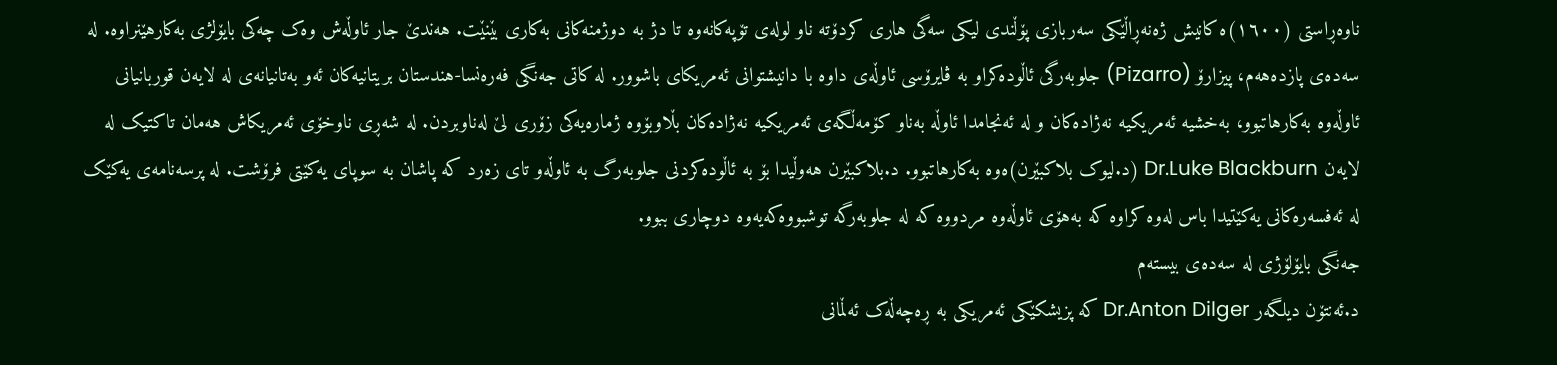ناوەڕاستی (١٦٠٠)ە کانیش ژەنەڕاڵێکی سەربازی پۆڵندی لیکی سەگی هاری کردۆتە ناو لولەی تۆپەکانەوە تا دژ بە دوژمنەکانی بەکاری بێنێت. هەندێ جار ئاوڵەش وەک چەکی بایۆلژی بەکارهێنراوە. لە سەدەی پازدەهەم، پیزارۆ (Pizarro) جلوبەرگی ئاڵودەکراو بە ڤایرۆسی ئاوڵەی داوە با دانیشتوانی ئەمریکای باشوور. لە کاتی جەنگی فەرەنسا-هندستان بریتانیەکان ئەو بەتانیانەی لە لایەن قوربانیانی ئاوڵەوە بەکارهاتبوو، بەخشیە ئەمریکیە نەژادەکان و لە ئەنجامدا ئاوڵە بەناو کۆمەڵگەی ئەمریکیە نەژادەکان بڵاوبۆوە ژمارەیەکی زۆری لێ لەناوبردن. لە شەڕی ناوخۆی ئەمریکاش هەمان تاکتیک لە لایەن Dr.Luke Blackburn (د.لیوک بلاکبێرن)ەوە بەکارهاتبوو. د.بلاکبێرن هەوڵیدا بۆ بە ئاڵودەکردنی جلوبەرگ بە ئاوڵەو تای زەرد کە پاشان بە سوپای یەکێتی فرۆشت. لە پرسەنامەی یەکێک لە ئەفسەرەکانی یەکێتیدا باس لەوە کراوە کە بەهۆی ئاوڵەوە مردووە کە لە جلوبەرگە توشبووەکەیەوە دوچاری ببوو.
جەنگی بایۆلۆژی لە سەدەی بیستەم
د.ئەنتۆن دیلگەر Dr.Anton Dilger کە پزیشکێکی ئەمریکی بە ڕەچەڵەک ئەڵمانی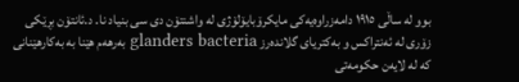بوو لە ساڵی ١٩١٥ دامەزراوەیەکی مایکرۆبایۆلۆژی لە واشنتۆن دی سی بنیاد نا. د.ئانتۆن بڕێکی زۆری لە ئەنتراکس و بەکتریای گلاندەرز glanders bacteria بەرهەم هێنا بە بەکارهێنانی کە لە لایەن حکومەتی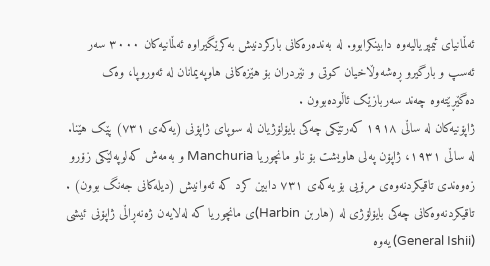ئەڵمانیای ئیمپریالیەوە دابینکرابوو. لە بەندەرەکانی بارکردنیش بەکرێگیراوە ئەڵمانیەکان ٣٠٠٠ سەر ئەسپ و بارگیرو ڕەشەوڵاخیان کوتی و نێردران بۆ هێزەکانی هاوپەیمانان لە ئەوروپا، وەک دەگێڕێتەوە چەند سەربازێک ئاڵودەبوون .
ژاپۆنیەکان لە ساڵی ١٩١٨ کەرتێکی چەکی بایۆلۆژیان لە سوپای ژاپۆنی (یەکەی ٧٣١) پێک هێنا. لە ساڵی ١٩٣١، ژاپۆن پەلی هاویشت بۆ ناو مانچوریا Manchuria و بەمەش کەلوپەلێکی زۆرو زەوەندی تاقیکردنەوەی مرۆیی بۆ یەکەی ٧٣١ دابین کرد کە ئەوانیش (دیلەکانی جەنگ بوون) . تاقیکردنەوەکانی چەکی بایۆلۆژی لە (هاربن Harbin)ی مانچوریا کە لەلایەن ژەنەڕاڵی ژاپۆنی ئیشی (General Ishii) یەوە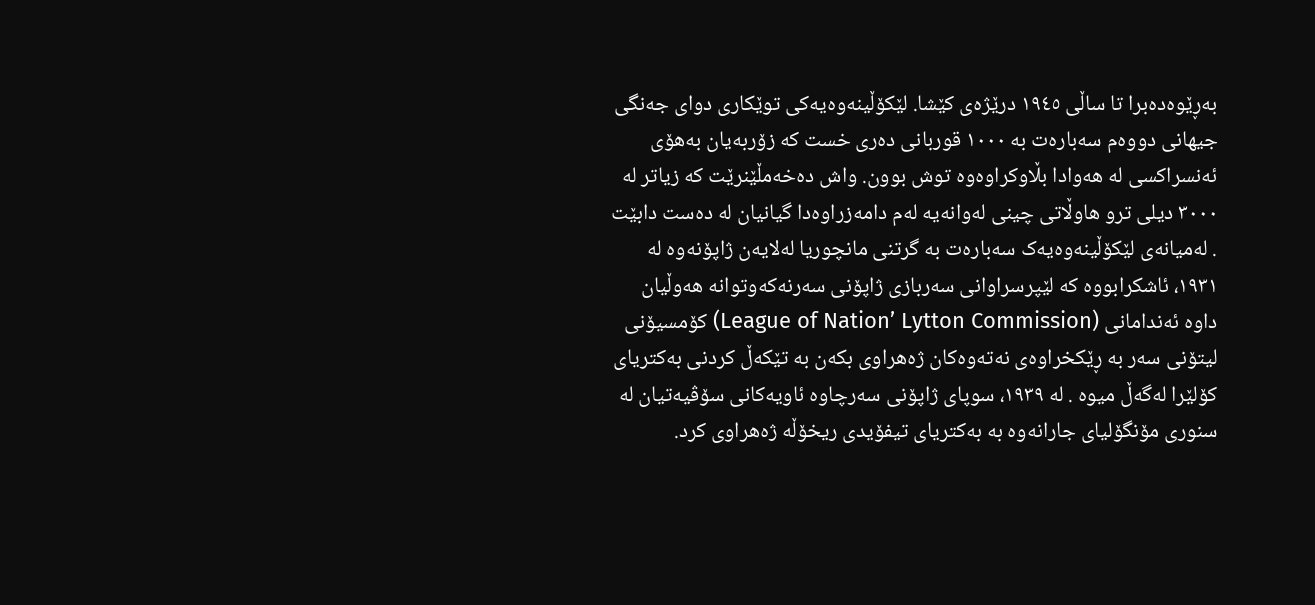بەڕێوەدەبرا تا ساڵی ١٩٤٥ درێژەی کێشا. لێکۆڵینەوەیەکی توێکاری دوای جەنگی جیهانی دووەم سەبارەت بە ١٠٠٠ قوربانی دەری خست کە زۆربەیان بەهۆی ئەنسراکسی لە هەوادا بڵاوکراوەوە توش بوون. واش دەخەمڵێنرێت کە زیاتر لە ٣٠٠٠ دیلی ترو هاوڵاتی چینی لەوانەیە لەم دامەزراوەدا گیانیان لە دەست دابێت . لەمیانەی لێکۆڵینەوەیەک سەبارەت بە گرتنی مانچوریا لەلایەن ژاپۆنەوە لە ١٩٣١، ئاشکرابووە کە لێپرسراوانی سەربازی ژاپۆنی سەرنەکەوتوانە هەوڵیان داوە ئەندامانی (League of Nation’ Lytton Commission) کۆمسیۆنی لیتۆنی سەر بە ڕێکخراوەی نەتەوەکان ژەهراوی بکەن بە تێکەڵ کردنی بەکتریای کۆلێرا لەگەڵ میوە . لە ١٩٣٩، سوپای ژاپۆنی سەرچاوە ئاویەکانی سۆڤیەتیان لە سنوری مۆنگۆلیای جارانەوە بە بەکتریای تیفۆیدی ریخۆڵە ژەهراوی کرد.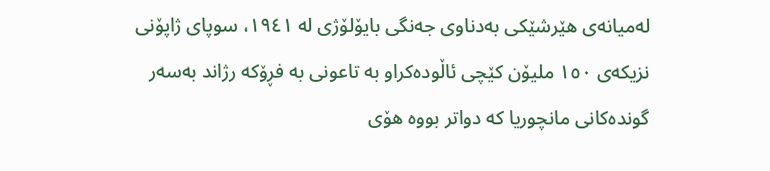لەمیانەی هێرشێکی بەدناوی جەنگی بایۆلۆژی لە ١٩٤١، سوپای ژاپۆنی نزیکەی ١٥٠ ملیۆن کێچی ئاڵودەکراو بە تاعونی بە فڕۆکە رژاند بەسەر گوندەکانی مانچوریا کە دواتر بووە هۆی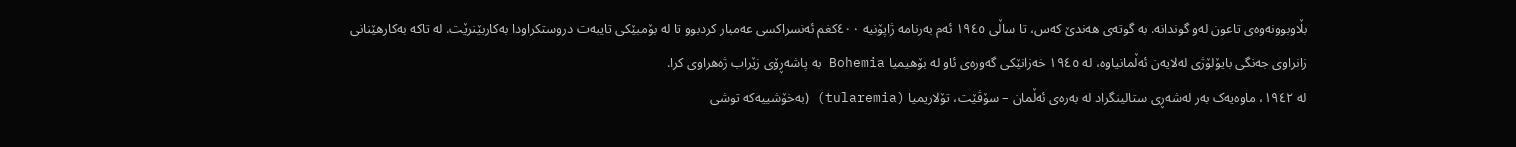بڵاوبوونەوەی تاعون لەو گوندانە. بە گوتەی هەندێ کەس، تا ساڵی ١٩٤٥ ئەم بەرنامە ژاپۆنیە ٤٠٠کغم ئەنسراکسی عەمبار کردبوو تا لە بۆمبێکی تایبەت دروستکراودا بەکاربێنرێت. لە تاکە بەکارهێنانی زانراوی جەنگی بایۆلۆژی لەلایەن ئەڵمانیاوە، لە ١٩٤٥ خەزانێکی گەورەی ئاو لە بۆهیمیا Bohemia بە پاشەڕۆی زێراب ژەهراوی کرا.
لە ١٩٤٢، ماوەیەک بەر لەشەڕی ستالینگراد لە بەرەی ئەڵمان – سۆڤێت، تۆلاریمیا (tularemia) (بەخۆشییەکە توشی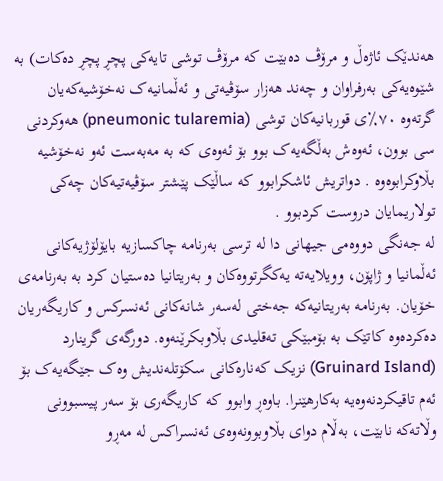هەندێک ئاژەڵ و مرۆڤ دەبێت کە مرۆڤ توشی تایەکی پچڕ پچڕ دەکات) بە شێوەیەکی بەرفراوان و چەند هەزار سۆڤیەتی و ئەڵمانیەک نەخۆشیەکەیان گرتەوە ٧٠٪ی قوربانیەکان توشی (pneumonic tularemia) هەوکردنی سی بوون، ئەوەش بەڵگەیەک بوو بۆ ئەوەی کە بە مەبەست ئەو نەخۆشیە بڵاوکرابوەوە . دواتریش ئاشکرابوو کە ساڵێک پێشتر سۆڤیەتیەکان چەکی تولاریمایان دروست کردبوو .
لە جەنگی دووەمی جیهانی دا لە ترسی بەرنامە چاکسازیە بایۆلۆژیەکانی ئەڵمانیا و ژاپۆن، وویلایەتە یەکگرتووەکان و بەریتانیا دەستیان کرد بە بەرنامەی خۆیان. بەرنامە بەریتانیەکە جەختی لەسەر شانەکانی ئەنسرکس و کاریگەریان دەکردەوە کاتێک بە بۆمبێکی تەقلیدی بڵاوبکرێنەوە. دورگەی گرینارد (Gruinard Island) نزیک کەنارەکانی سکۆتلەندیش وەک جێگەیەک بۆ ئەم تاقیکردنەوەیە بەکارهێنرا. باوەڕ وابوو کە کاریگەری بۆ سەر پیسبوونی وڵاتەکە نابێت، بەڵام دوای بڵاوبوونەوەی ئەنسراکس لە مەڕو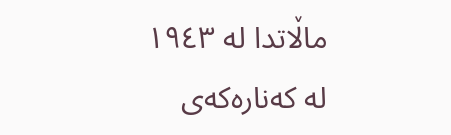ماڵاتدا لە ١٩٤٣ لە کەنارەکەی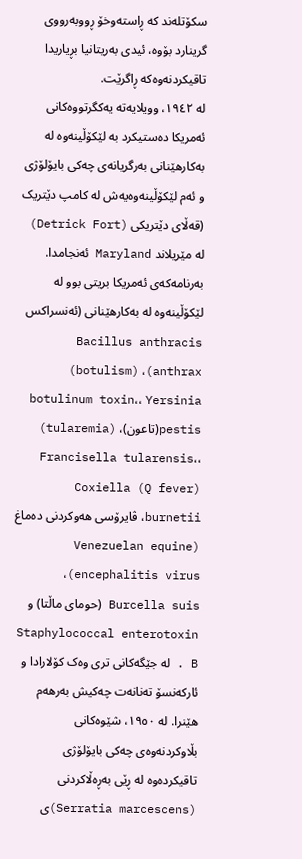سکۆتلەند کە ڕاستەوخۆ ڕووبەرووی گرینارد بۆوە، ئیدی بەریتانیا بڕیاریدا تاقیکردنەوەکە ڕاگرێت.
لە ١٩٤٢، وویلایەتە یەکگرتووەکانی ئەمریکا دەستیکرد بە لێکۆڵینەوە لە بەکارهێنانی بەرگریانەی چەکی بایۆلۆژی و ئەم لێکۆڵینەوەیەش لە کامپ دێتریک (قەڵای دێتریکی (Detrick Fort) لە مێریلاند Maryland ئەنجامدا. بەرنامەکەی ئەمریکا بریتی بوو لە لێکۆڵینەوە لە بەکارهێنانی (ئەنسراکس Bacillus anthracis anthrax)، (botulism) botulinum toxin،، Yersinia pestis(تاعون)، (tularemia) Francisella tularensis،، Coxiella (Q fever) burnetii، ڤایرۆسی هەوکردنی دەماغ (Venezuelan equine encephalitis virus)، Burcella suis (حومای ماڵتا) و Staphylococcal enterotoxin B . لە جێگەکانی تری وەک کۆلارادا و ئارکەنسۆ تەنانەت چەکیش بەرهەم هێنرا. لە ١٩٥٠، شێوەکانی بڵاوکردنەوەی چەکی بایۆلۆژی تاقیکردەوە لە ڕێی بەڕەڵاکردنی (Serratia marcescens)ی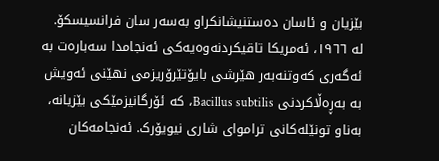بێزیان و ئاسان دەستنیشانکراو بەسەر سان فرانسیسکۆ.
لە ١٩٦٦، ئەمریکا تاقیکردنەوەیەکی ئەنجامدا سەبارەت بە ئەگەری کەوتنەبەر هێرشی بایۆتێرۆریزمی نهێنی ئەویش بە بەڕەڵاکردنی Bacillus subtilis، کە ئۆرگانیزمێکی بێزیانە، بەناو تونێلەکانی تراموای شاری نیویۆرک. ئەنجامەکان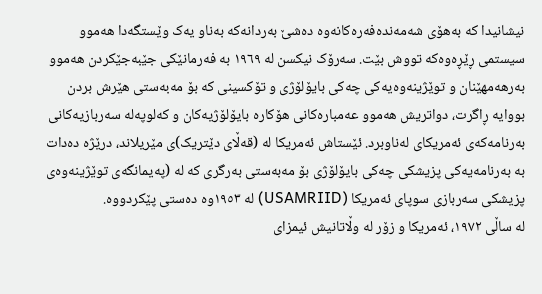نیشانیدا کە بەهۆی شەمەندەفەرەکانەوە دەشێ بەردانەکە بەناو یەک وێستگەدا هەموو سیستمی ڕێڕەوەکە تووش بێت. سەرۆک نیکسن لە ١٩٦٩ بە فەرمانێکی جێبەجێکردن هەموو بەرهەمهێنان و توێژینەوەیەکی چەکی بایۆلۆژی و تۆکسینی کە بۆ مەبەستی هێرش بردن بووایە ڕاگرت، دواتریش هەموو عەمبارەکانی هۆکارە بایۆلۆژیەکان و کەلوپەلە سەربازیەکانی بەرنامەکەی ئەمریکای لەناوبرد. ئێستاش ئەمریکا لە (قەڵای دێتریک)ی مێریلاند، درێژە دەدات بە بەرنامەیەکی پزیشکی چەکی بایۆلۆژی بۆ مەبەستی بەرگری کە لە (پەیمانگەی توێژینەوەی پزیشکی سەربازی سوپای ئەمریکا (USAMRIID) لە ١٩٥٣وە دەستی پێکردووە.
لە ساڵی ١٩٧٢، ئەمریکا و زۆر لە وڵاتانیش ئیمزای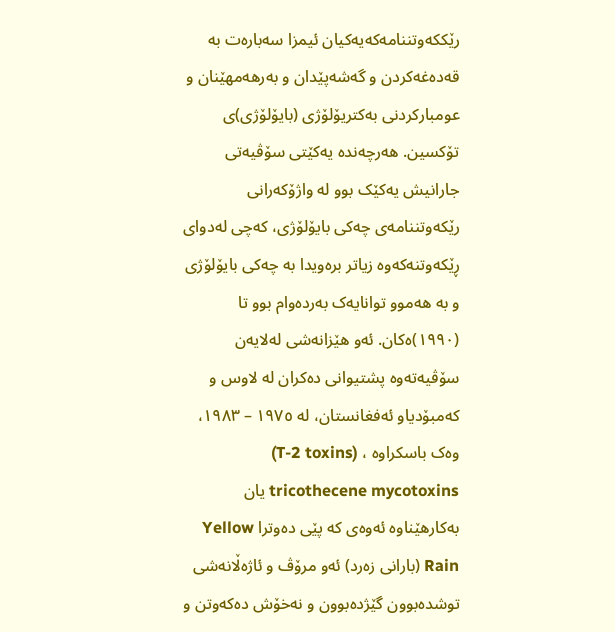رێککەوتننامەکەیەکیان ئیمزا سەبارەت بە قەدەغەکردن و گەشەپێدان و بەرهەمهێنان و عومبارکردنی بەکتریۆلۆژی (بایۆلۆژی)ی تۆکسین. هەرچەندە یەکێتی سۆڤیەتی جارانیش یەکێک بوو لە واژۆکەرانی رێکەوتننامەی چەکی بایۆلۆژی، کەچی لەدوای ڕێکەوتنەکەوە زیاتر برەویدا بە چەکی بایۆلۆژی و بە هەموو توانایەک بەردەوام بوو تا (١٩٩٠)ەکان. ئەو هێزانەشی لەلایەن سۆڤیەتەوە پشتیوانی دەکران لە لاوس و کەمبۆدیاو ئەفغانستان، لە ١٩٧٥ – ١٩٨٣، وەک باسکراوە ، (T-2 toxins) tricothecene mycotoxins یان بەکارهێناوە ئەوەی کە پێی دەوترا Yellow Rain (بارانی زەرد) ئەو مرۆڤ و ئاژەڵانەشی توشدەبوون گێژدەبوون و نەخۆش دەکەوتن و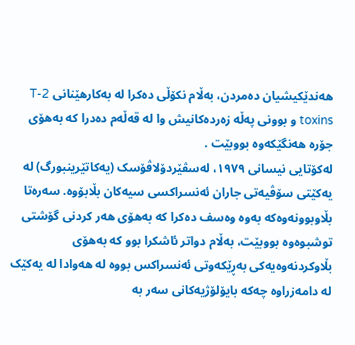هەندێکیشیان دەمردن، بەڵام نکۆڵی دەکرا لە بەکارهێنانی T-2 toxins و بوونی پەڵە زەردەکانیش وا لە قەڵەم دەدرا کە بەهۆی جۆرە هەنگێکەوە بووبێت .
لەکۆتایی نیسانی ١٩٧٩، لەسڤێردۆلاڤۆسک (یەکاتێرینبورگ) لە یەکێتی سۆڤیەتی جاران ئەنسراکسی سیەکان بڵابۆوە. سەرەتا بڵاوبوونەوەکە بەوە وەسف دەکرا کە بەهۆی هەر کردنی گۆشتی توشبوەوە بووبێت، بەڵام دواتر ئاشکرا بوو کە بەهۆی بڵاوکردنەوەیەکی بەڕێکەوتی ئەنسراکس بووە لە هەوادا لە یەکێک لە دامەزراوە چەکە بایۆلۆژیەکانی سەر بە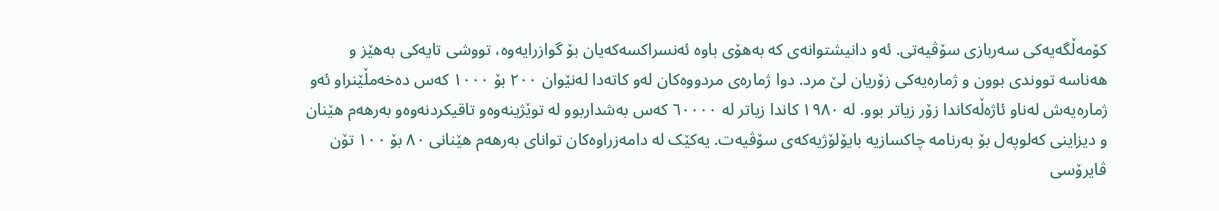کۆمەڵگەیەکی سەربازی سۆڤیەتی. ئەو دانیشتوانەی کە بەهۆی باوە ئەنسراکسەکەیان بۆ گوازرایەوە، تووشی تایەکی بەهێز و هەناسە تووندی بوون و ژمارەیەکی زۆریان لێ مرد. دوا ژمارەی مردووەکان لەو کاتەدا لەنێوان ٢٠٠ بۆ ١٠٠٠ کەس دەخەمڵێنراو ئەو ژمارەیەش لەناو ئاژەڵەکاندا زۆر زیاتر بوو. لە ١٩٨٠ کاندا زیاتر لە ٦٠٠٠٠ کەس بەشداربوو لە توێژینەوەو تاقیکردنەوەو بەرهەم هێنان و دیزاینی کەلوپەل بۆ بەرنامە چاکسازیە بایۆلۆژیەکەی سۆڤیەت. یەکێک لە دامەزراوەکان توانای بەرهەم هێنانی ٨٠ بۆ ١٠٠ تۆن ڤایرۆسی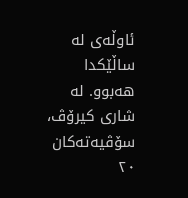ئاوڵەی لە ساڵێکدا هەبوو. لە شاری کیرۆڤ، سۆڤیەتەکان ٢٠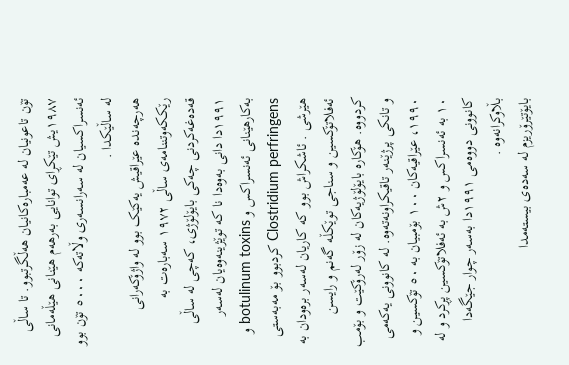تۆن تاعونیان لە عەمبارەکانیان هەڵگرتبوو. تا ساڵی ١٩٨٧یش تێکڕای توانایی بەرهەم هێنانی هێڵەمانی ئەنسراکسیان لە سەرانسەری وڵاتەکە ٥٠٠٠ تۆن بوو لە ساڵێکدا .
هەرچەندە عێراقیش یەکێک بوو لە واژۆکەرانی رێککەوتننامەی ساڵی ١٩٧٢ سەبارەت بە قەدەغەکردنی چەکی بایۆلۆژی، کەچی لە ساڵی ١٩٩١دا دانی بەوەدا نا کە توێژینەوەیان لەسەر بەکارهێنانی ئەنسراکس و botulinum toxins و Clostridium perfringens کردبوو بۆ مەبەستی هێرشی . ئاشکراش بوو کە کاریان لەسەر برەودان بە ئەفلاتۆکسین و سناجی توێکڵە گەنم و رایسن کردووە. هۆکارە بایۆلۆژیەکان لە زۆر لەرۆکێت و بۆمب و تانکی پرژێنەر تاقیکراونەتەوە. لە کانوونی یەکەمی ١٩٩٠، عێراقیەکان ١٠٠ بۆمبیان بە ٥٠ تۆکسین و ١٠ بە ئەنسراکس و ٢ش بە ئەفلاتۆکسین پڕکرد و لە کانوونی دووەمی ١٩٩١دا بەسەر چوار جێگەدا بڵاوکرانەوە .
بایۆتێرۆریزم لە سەدەی بیستەمدا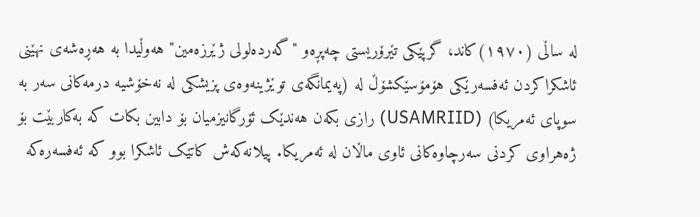لە ساڵی (١٩٧٠)کاند، گرپێکی تێرۆریستی چەپڕەو "گەردەلولی ژێرزەمین" هەوڵیدا بە هەڕەشەی نهێنی ئاشکراکردن ئەفسەرێکی هۆمۆسێکشۆڵ لە (پەیمانگەی توێژینەوەی پزیشکی لە نەخۆشیە درمەکانی سەر بە سوپای ئەمریکا) (USAMRIID) رازی بکەن هەندێک ئۆرگانیزمیان بۆ دابین بکات کە بەکاربێت بۆ ژەهراوی کردنی سەرچاوەکانی ئاوی ماڵان لە ئەمریکا. پیلانەکەش کاتێک ئاشکرا بوو کە ئەفسەرەکە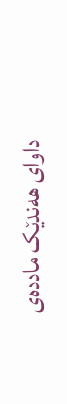داوای هەندێک ماددەی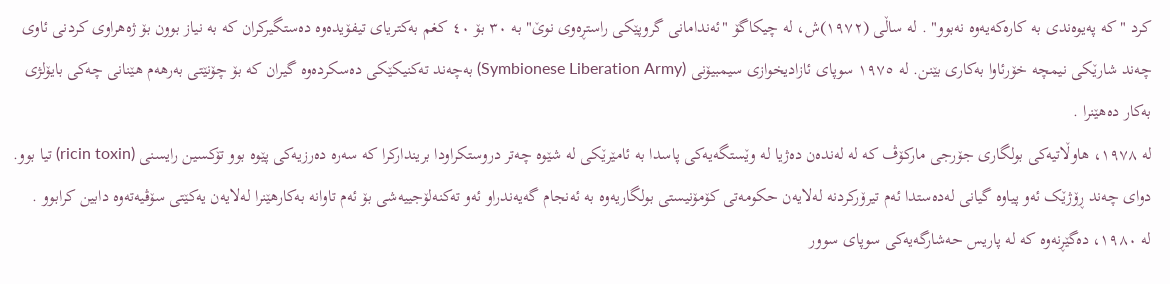کرد "کە پەیوەندی بە کارەکەیەوە نەبوو" . لە ساڵی (١٩٧٢)ش، لە چیکاگۆ "ئەندامانی گروپێکی راستڕەوی نوێ" بە ٣٠ بۆ ٤٠ کغم بەکتریای تیفۆیدەوە دەستگیرکران کە بە نیاز بوون بۆ ژەهراوی کردنی ئاوی چەند شارێکی نیمچە خۆرئاوا بەکاری بێنن. لە ١٩٧٥ سوپای ئازادیخوازی سیمبیۆنی (Symbionese Liberation Army) بەچەند تەکنیکێکی دەسکردەوە گیران کە بۆ چۆنێتی بەرهەم هێنانی چەکی بایۆلژی بەکار دەهێنرا .
لە ١٩٧٨، هاوڵاتیەکی بولگاری جۆرجی مارکۆڤ کە لە لەندەن دەژیا لە وێستگەیەکی پاسدا بە ئامێرێکی لە شێوە چەتر دروستکراودا بریندارکرا کە سەرە دەرزیەکی پێوە بوو تۆکسین رایسنی (ricin toxin) تیا بوو. دوای چەند ڕۆژێک ئەو پیاوە گیانی لەدەستدا ئەم تیرۆرکردنە لەلایەن حکومەتی کۆمۆنیستی بولگاریەوە بە ئەنجام گەیەندراو ئەو تەکنەلۆجییەشی بۆ ئەم تاوانە بەکارهێنرا لەلایەن یەکێتی سۆڤیەتەوە دابین کرابوو .
لە ١٩٨٠، دەگێڕنەوە کە لە پاریس حەشارگەیەکی سوپای سوور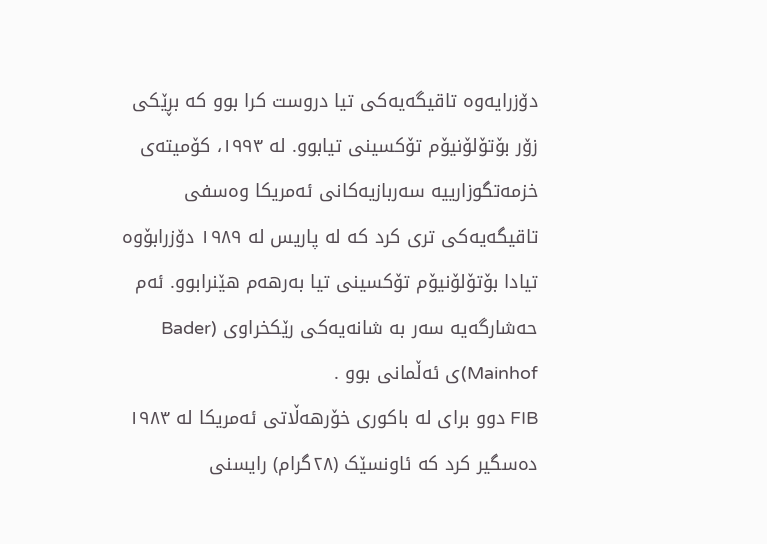دۆزرایەوە تاقیگەیەکی تیا دروست کرا بوو کە بڕێکی زۆر بۆتۆلۆنیۆم تۆکسینی تیابوو. لە ١٩٩٣، کۆمیتەی خزمەتگوزارییە سەربازیەکانی ئەمریکا وەسفی تاقیگەیەکی تری کرد کە لە پاریس لە ١٩٨٩ دۆزرابۆوە تیادا بۆتۆلۆنیۆم تۆکسینی تیا بەرهەم هێنرابوو. ئەم حەشارگەیە سەر بە شانەیەکی رێکخراوی (Bader Mainhof)ی ئەڵمانی بوو .
FIB دوو برای لە باکوری خۆرهەڵاتی ئەمریکا لە ١٩٨٣ دەسگیر کرد کە ئاونسێک (٢٨گرام) رایسنی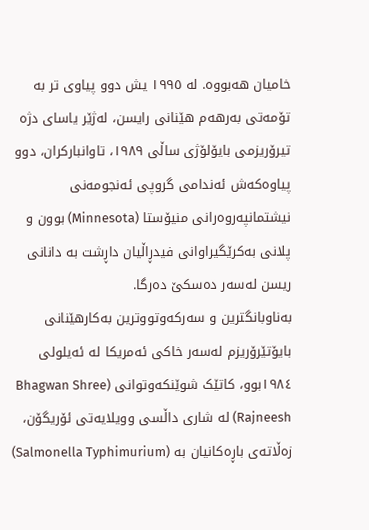خامیان هەبووە. لە ١٩٩٥ یش دوو پیاوی تر بە تۆمەتی بەرهەم هێنانی رایسن، لەژێر یاسای دژە تیرۆریزمی بایۆلۆژی ساڵی ١٩٨٩، تاوانبارکران، دوو پیاوەکەش ئەندامی گروپی ئەنجومەنی نیشتمانپەروەرانی منیۆستا (Minnesota) بوون و پلانی بەکرێگیراوانی فیدڕاڵیان داڕشت بە دانانی ریسن لەسەر دەسکێ دەرگا.
بەناوبانگترین و سەرکەوتووترین بەکارهێنانی بایۆتێرۆریزم لەسەر خاکی ئەمریکا لە ئەیلولی ١٩٨٤بوو، کاتێک شوێنکەوتوانی (Bhagwan Shree Rajneesh) لە شاری داڵسی وویلایەتی ئۆریگۆن، زەڵاتەی باڕەکانیان بە (Salmonella Typhimurium)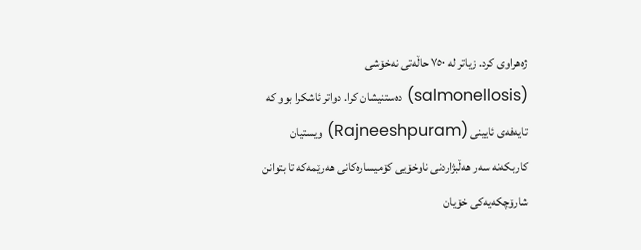ژەهراوی کرد. زیاتر لە ٧٥٠ حاڵەتی نەخۆشی (salmonellosis) دەستنیشان کرا. دواتر ئاشکرا بوو کە تایەفەی ئایینی (Rajneeshpuram) ویستیان کاربکەنە سەر هەڵبژاردنی ناوخۆیی کۆمیسارەکانی هەرێمەکە تا بتوانن شارۆچکەیەکی خۆیان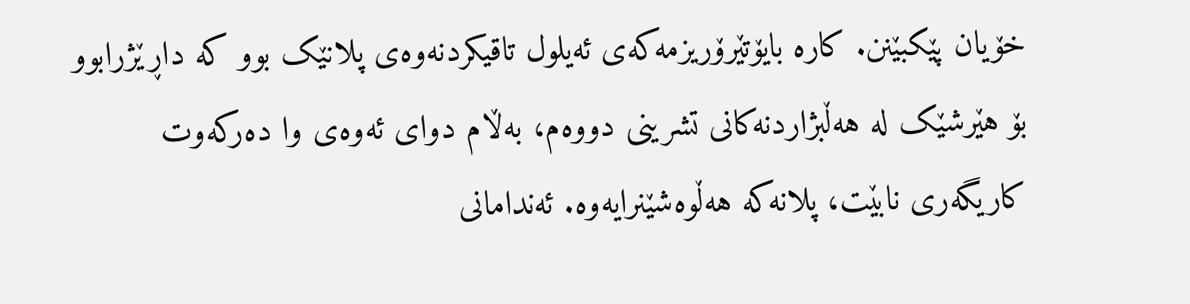خۆیان پێکبێنن. کارە بایۆتێرۆریزمەکەی ئەیلول تاقیکردنەوەی پلانێک بوو کە داڕێژرابوو بۆ هێرشێک لە هەڵبژاردنەکانی تشرینی دووەم، بەڵام دوای ئەوەی وا دەرکەوت کاریگەری نابێت، پلانەکە هەڵوەشێنرایەوە. ئەندامانی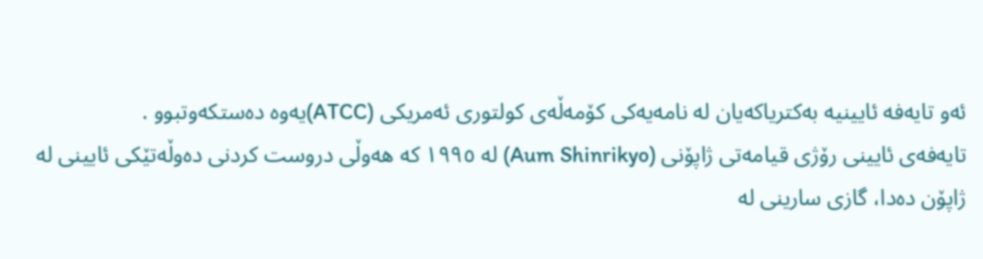ئەو تایەفە ئایینیە بەکتریاکەیان لە نامەیەکی کۆمەڵەی کولتوری ئەمریکی (ATCC)یەوە دەستکەوتبوو .
تایەفەی ئایینی رۆژی قیامەتی ژاپۆنی (Aum Shinrikyo) لە ١٩٩٥ کە هەوڵی دروست کردنی دەوڵەتێکی ئایینی لە ژاپۆن دەدا، گازی سارینی لە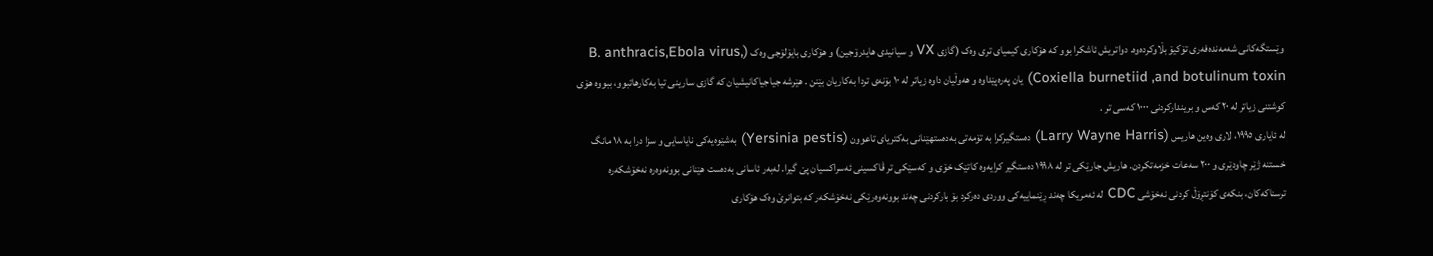وێستگەکانی شەمەندەفەری تۆکیۆ بڵاوکردەوە. دواتریش ئاشکرا بوو کە هۆکاری کیمیای تری وەک (گازی VX و سیانیدی هایدرۆجین) و هۆکاری بایۆلۆجی وەک (B. anthracis,Ebola virus, Coxiella burnetiid ,and botulinum toxin) یان پەرەپێداوە و هەوڵیان داوە زیاتر لە ١٠ بۆنەی تردا بەکاریان بێنن . هێرشە جیاجیاکانیشیان کە گازی سارینی تیا بەکارهاتبوو، ببووە هۆی کوشتنی زیاتر لە ٢٠ کەس و بریندارکردنی ١٠٠٠ کەسی تر .
لە ئایاری ١٩٩٥، لاری وەین هاریس (Larry Wayne Harris) دەستگیرکرا بە تۆمەتی بەدەستهێنانی بەکتریای تاعوون (Yersinia pestis) بەشێوەیەکی نایاسایی و سزا درا بە ١٨ مانگ خستنە ژێر چاودێری و ٢٠٠ سەعات خزمەتکردن. هاریش جارێکی تر لە ١٩٩٨ دەستگیر کرایەوە کاتێک خۆی و کەسێکی تر ڤاکسینی ئەسراکسیان پێ گیرا. لەبەر ئاسانی بەدەست هێنانی بوونەوەرە نەخۆشکەرە ترسناکەکان، بنکەی کۆنتڕۆڵ کردنی نەخۆشی CDC لە ئەمریکا چەند ڕێنماییەکی ووردی دەرکرد بۆ بارکردنی چەند بوونەوەرێکی نەخۆشکەر کە بتوانرێ وەک هۆکاری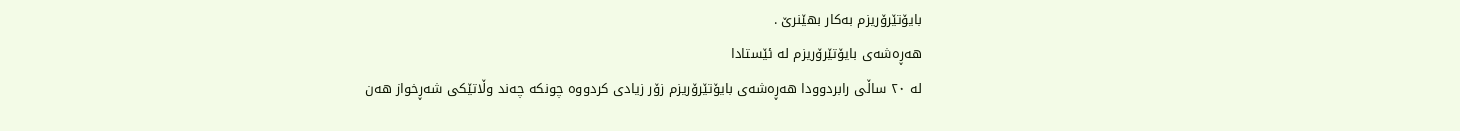بایۆتێرۆریزم بەکار بهێنرێ .
هەڕەشەی بایۆتێرۆریزم لە ئێستادا
لە ٢٠ ساڵی رابردوودا هەڕەشەی بایۆتێرۆریزم زۆر زیادی کردووە چونکە چەند وڵاتێکی شەڕخواز هەن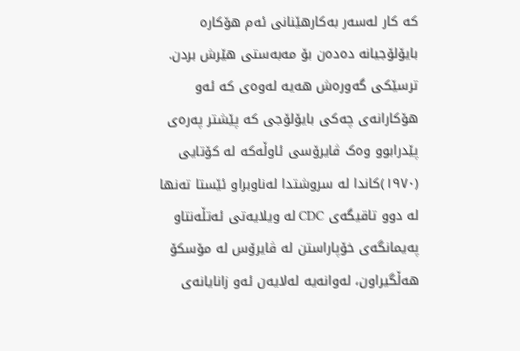کە کار لەسەر بەکارهێنانی ئەم هۆکارە بایۆلۆجیانە دەدەن بۆ مەبەستی هێرش بردن. ترسێکی گەورەش هەیە لەوەی کە ئەو هۆکارانەی چەکی بایۆلۆجی کە پێشتر پەرەی پێدرابوو وەک ڤایرۆسی ئاوڵەکە لە کۆتایی (١٩٧٠)کاندا لە سروشتدا لەناوبراو ئێستا تەنها لە دوو تاقیگەی CDC لە ویلایەتی ئەتڵەنتاو پەیمانگەی خۆپاراستن لە ڤایرۆس لە مۆسکۆ هەڵگیراون، لەوانەیە لەلایەن ئەو زانایانەی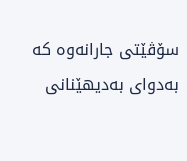سۆڤێتی جارانەوە کە بەدوای بەدیهێنانی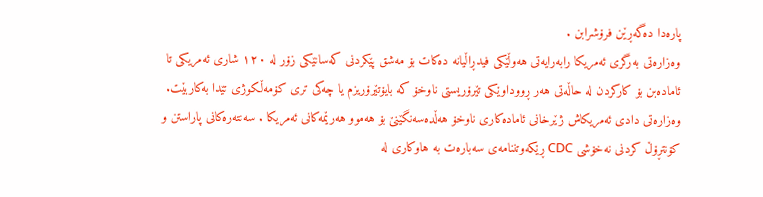پارەدا دەگەڕێن فرۆشرابن .
وەزارەتی بەرگری ئەمریکا رابەرایەتی هەوڵێکی فیدڕاڵیانە دەکات بۆ مەشق پێکردنی کەسانێکی زۆر لە ١٢٠ شاری ئەمریکی تا ئامادەبن بۆ کارکردن لە حاڵەتی هەر ڕووداوێکی تێرۆریستی ناوخۆ کە بایۆتێرۆریزم یا چەکی تری کۆمەڵکوژی تێدا بەکاربێت. وەزارەتی دادی ئەمریکاش ژێرخانی ئامادەکاری ناوخۆ هەڵدەسەنگێنێ بۆ هەموو هەرێمەکانی ئەمریکا . سەنتەرەکانی پاراستن و کۆنتڕۆڵ کردنی نەخۆشی CDC ڕێکەوتننامەی سەبارەت بە هاوکاری لە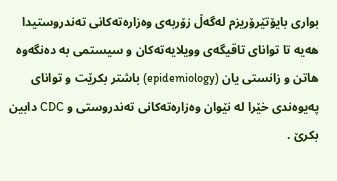بواری بایۆتێرۆریزم لەگەڵ زۆربەی وەزارەتەکانی تەندروستیدا هەیە تا توانای تاقیگەی وویلایەتەکان و سیستمی بە دەنگەوە هاتن و زانستی یان (epidemiology) باشتر بکرێت و توانای پەیوەندی خێرا لە نێوان وەزارەتەکانی تەندروستی و CDC دابین بکرێ .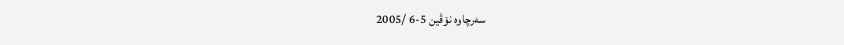سەرچاوە نۆڤین 5-6 /2005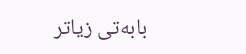بابەتی زیاتر